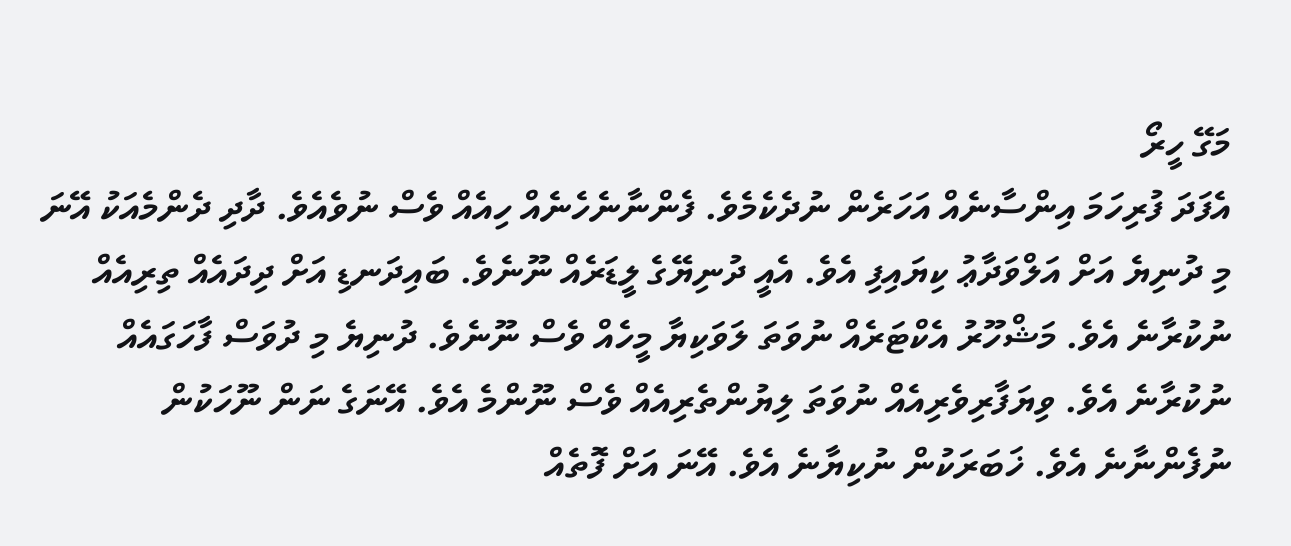މަގޭ ހީރޯ
އެފަދަ ފުރިހަމަ އިންސާނެއް އަހަރެން ނުދެކެމެވެ. ފެންނާނެހެނެއް ހިއެއް ވެސް ނުވެއެވެ. ދާދި ދެންމެއަކު އޭނަ މި ދުނިޔެ އަށް އަލްވަދާޢު ކިޔައިފި އެވެ. އެއީ ދުނިޔޭގެ ލީޑަރެއް ނޫނެވެ. ބައިދަނޑި އަށް ދިދައެއް ތިރިއެއް ނުކުރާނެ އެވެ. މަޝްހޫރު އެކްޓަރެއް ނުވަތަ ލަވަކިޔާ މީހެއް ވެސް ނޫނެވެ. ދުނިޔެ މި ދުވަސް ފާހަގައެއް ނުކުރާނެ އެވެ. ވިޔަފާރިވެރިއެއް ނުވަތަ ލިޔުންތެރިއެއް ވެސް ނޫންމެ އެވެ. އޭނަގެ ނަން ނޫހަކުން ނުފެންނާނެ އެވެ. ޚަބަރަކުން ނުކިޔާނެ އެވެ. އޭނަ އަށް ފޮތެއް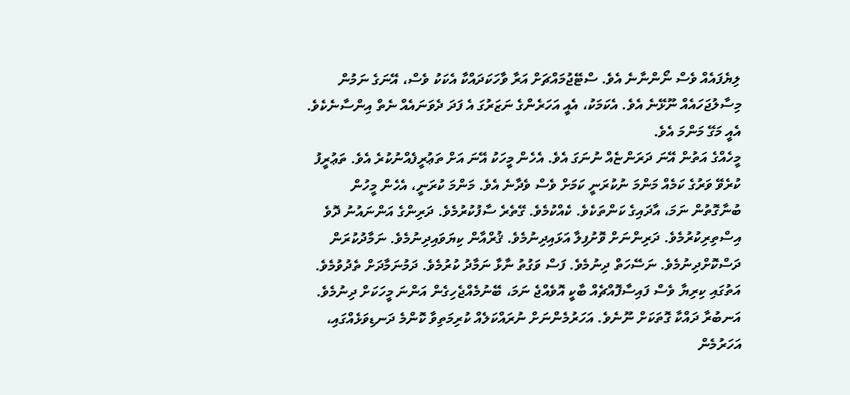ލިޔެފައެއް ވެސް ނޯންނާނެ އެވެ. ސްޓޭޖުމައްޗަށް އަރާ ވާހަކަދައްކާ އެކަކު ވެސް، އޭނަގެ ނަމުން މިސާލުޖަހައެއް ނޫޅޭނެ އެވެ. އެކަމަކު، އެއީ އަހަރެންގެ ނަޒަރުގަ އެ ފަދަ ދެވަނައެއް ނެތް އިންސާނެކެވެ. އެއީ މަގޭ މަންމަ އެވެ.
މީހެއްގެ އަތުން އޭނަ ދަރަންޏެއް ނުނަގަ އެވެ. އެހެން މީހަކު އޭނަ އަށް ތަޢުރީފެއްނުކުރެ އެވެ. ތަޢުރީފު ކުރެވޭ ވަރުގެ ކަމެއް މަންމަ ނުކުރަނީ ކަމަށް ވެސް ވެދާނެ އެވެ. މަންމަ ކުރަނީ، އެހެން މީހުން ބުނާގޮތުން ނަމަ، އާދައިގެ ކަންތަކެވެ. ކެއްކުމެވެ. ގޭތެރެ ސާފުކުރުމެވެ. ދަރިންގެ އަންނައުނު ދޮވެ އިސްތިރިކުރުމެވެ. ދަރިންނަށް ވޮށުފިލާ އަޅައިދިނުމެވެ. ޤުރްއާން ކިޔަވައިދިނުމެވެ. ނަމާދުކުރަން ދަސްކޮށްދިނުމެވެ. ނަސޭހަތް ދިނުމެވެ. ފަސް ވަގުތު ނާޅާ ނަމާދު ކުރުމެވެ. ދަމުނަމާދަށް ތެދުވުމެވެ. އަތުގައި ކިރިޔާ ވެސް ފައިސާފޮއްޗެއް ބާކީ އޮވެއްޖެ ނަމަ، ބޭނުމެއްޖެހިގެން އަންނަ މީހަކަށް ދިނުމެވެ. އަނބުރާ ދައްކާ ގޮތަކަށް ނޫނެވެ. އަހަރުމެންނަށް ނުރައްކަލެއް ކުރިމަތިވާ ކޮންމެ ދަނޑިވަޅެއްގައި، އަހަރުމެން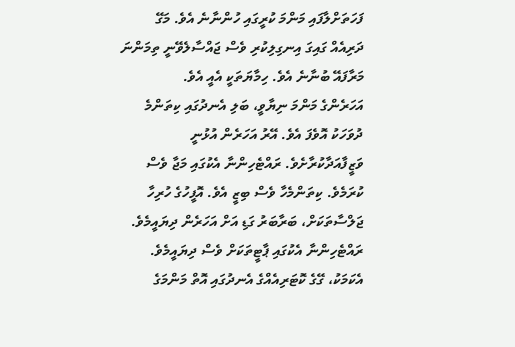ފަހަތަށްލާފައި މަންމަ ކުރީގައި ހުންނާނެ އެވެ. މަގޭ ދަރިއެއް ގައިގަ އިނގިލިކުރި ވެސް ޖައްސާލެވޭނީ ތިމަންނަ މަރާފައޭ ބުނާނެ އެވެ. ހިމާޔަތަކީ އެއީ އެވެ.
އަހަރެންގެ މަންމަ ނިޔާވީ، ބަލި އެނދުގައި ކިތަންމެ ދުވަހަކު އޮވެފަ އެވެ. އޭރު އަހަރެން އުޅުނީ ވަޒީފާއަދާކުރާށެވެ. ރައްޓެހިންނާ އެކުގައި މަޖާ ވެސް ކުރަމެވެ. ކިތަންމެހާ ވެސް ބިޒީ އެވެ. އޮފީހުގެ ހުރިހާ ޖަލްސާތަކަށް، ބަރާބަރު ގަޑި އަށް އަހަރެން ދިޔައީމެވެ. ރައްޓެހިންނާ އެކުގައި ޕާޓީތަކަށް ވެސް ދިޔައީމެވެ. އެކަމަކު، ގޭގެ ކޮޓަރިއެއްގެ އެނދުގައި އޮތް މަންމަގެ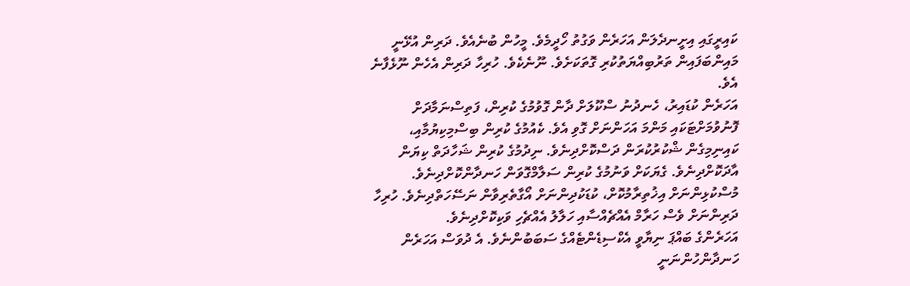ކައިރީގައި އިށީނދެލަން އަހަރެން ވަގުތު ހޯދީމެވެ. މީހުން ބުނެއެވެ. ދަރިން އުޅޭނީ މައިންބަފައިން ތަރުބިއްޔަތުކުރި ގޮތަކަށެވެ. ނޫނެކެވެ. ހުރިހާ ދަރިން އެހެން ނޫޅެފާނެ އެވެ.
އަހަރެން ކުޑައިރު، ހެނދުނު ސްކޫލަށް ދާން ގޮވުމުގެ ކުރިން، ފަތިސްނަމާދަށް ފޮނުވުމަށްޓަކައި މަންމަ އަހަންނަށް ގޮވި އެވެ. ކެއުމުގެ ކުރިން ބިސްމިކިޔުމާއި، ކައިނިމިގެން ޝްކުރުކުރަން ދަސްކޮށްދިނެވެ. ނިދުމުގެ ކުރިން ޝަހާދަތް ކިޔަން އާދަކޮށްދިނެވެ. ގެޔަކަށް ވަނުމުގެ ކުރިން ސަލާމްގޮވަން ހަނދާންކޮށްދިނެވެ. މުސްކުޅިންނަށް އިޚުތިރާމުކޮށް، ކުޑަކުދިންނަށް އޯގާތެރިވާން ނަސޭހަތްދިނެވެ. ހުރިހާ ދަރިންނަށް ވެސް ހަރާމް އެއްޗެއްސާއި ހަލާލު އެއްޗެހި ވަކިކޮށްދިނެވެ.
އަހަރެންގެ ބައްޕަ ނިޔާވީ އެކްސިޑެންޓެއްގެ ސަބަބުންނެވެ. އެ ދުވަސް އަހަރެން ހަނދާންހުންނަނީ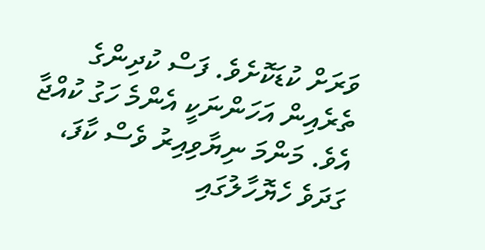ވަރަށް ކުޑަކޮށެވެ. ފަސް ކުދިންގެ ތެރެއިން އަހަންނަކީ އެންމެ ހަގު ކުއްޖާ އެވެ. މަންމަ ނިޔާވިއިރު ވެސް ކާފަ، ގަދަވެ ހެޔޮހާލުގައި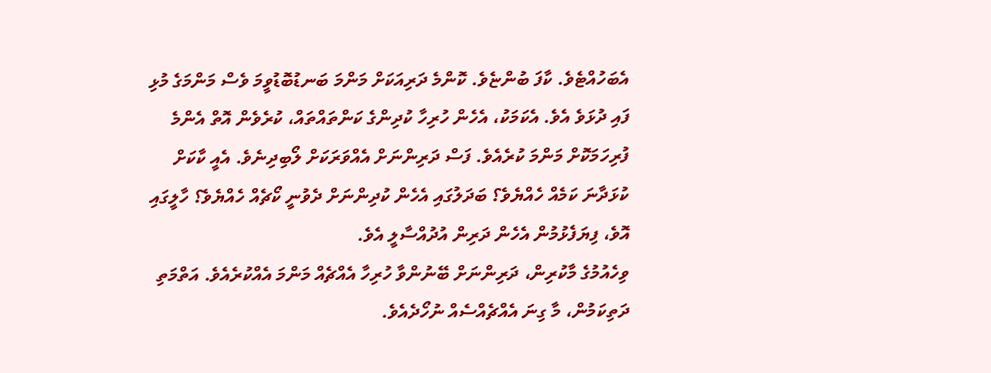އެބަހުއްޓެވެ. ކާފަ ބުންޏެވެ. ކޮންމެ ދަރިއަކަށް މަންމަ ބަނޑުބޮޑުވީމަ ވެސް މަންމަގެ މުޅި ފައި ދުޅަވެ އެވެ. އެކަމަކު، އެހެން ހުރިހާ ކުދިންގެ ކަންތައްތައް، ކުރެވެން އޮތް އެންމެ ފުރިހަމަކޮށް މަންމަ ކުރެއެވެ. ފަސް ދަރިންނަށް އެއްވަރަކަށް ލޯބިދިނެވެ. އެއީ ކާކަށް ކުޅަދާނަ ކަމެއް ހެއްޔެވެ؟ ބަދަލުގައި އެހެން ކުދިންނަށް ދެވުނީ ކޯޗެއް ހެއްޔެވެ؟ ހާލީގައި އޮވެ، ފިޔަފެޅުމުން އެހެން ދަރިން އުދުއްސާލީ އެވެ.
ވިހެއުމުގެ މާކުރިން، ދަރިންނަށް ބޭނުންވާ ހުރިހާ އެއްޗެއް މަންމަ އެއްކުރެއެވެ. އަތްމަތި ދަތިކަމުން، މާ ގިނަ އެއްޗެއްސެއް ނުހޯދެއެވެ.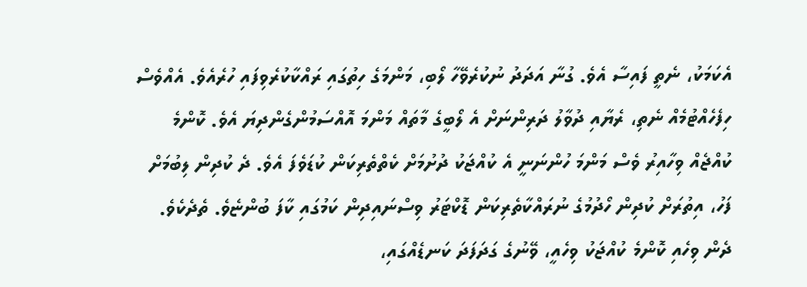އެކަމަކު، ނެތީ ފައިސާ އެވެ. ގުނާ އަދަދު ނުކުރެވޭހާ ލޯބި، މަންމަގެ ހިތުގައި ރައްކާކުރެވިފައި ހުރެއެވެ. އެއްވެސް ހިފެހެއްޓުމެއް ނެތި، ރެޔާއި ދުވާލު ދަރިންނަށް އެ ލޯބީގެ މާތައް މަންމަ އޮއްސަމުންގެންދިޔަ އެވެ. ކޮންމެ ކުއްޖެއް ވިހާއިރު ވެސް މަންމަ ހުންނަނީ އެ ކުއްޖަކު ދުށުމަށް ކެތްތެރިކަން ކުޑަވެފަ އެވެ. ދެ ކުދިން ލިބުމަށް ފަހު، އިތުރަށް ކުދިން ހޯދުމުގެ ނުރައްކާތެރިކަން ޑޮކްޓަރު ވިސްނައިދިން ކަމުގައި ކާފަ ބުންޏެވެ. ތެދެކެވެ. ދެން ވިހެއި ކޮންމެ ކުއްޖަކު ވިހެއީ، ވޭނުގެ ގަދަފަދަ ކަނޑެއްގައި،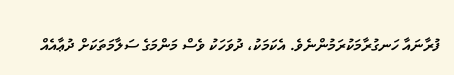ފުރާނައާ ހަނގުރާމަކުރަމުންނެވެ. އެކަމަކު، ދުވަހަކު ވެސް މަންމަގެ ސަލާމަތަކަށް ދުޢާއެއް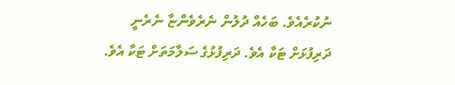ނުކުރެއެވެ. ބަހެއް ދުލުން ނެރެވެންޏާ ނެރެނީ ދަރިފުޅަށް ޓަކާ އެވެ. ދަރިފުޅުގެ ސަލާމަތަށް ޓަކާ އެވެ.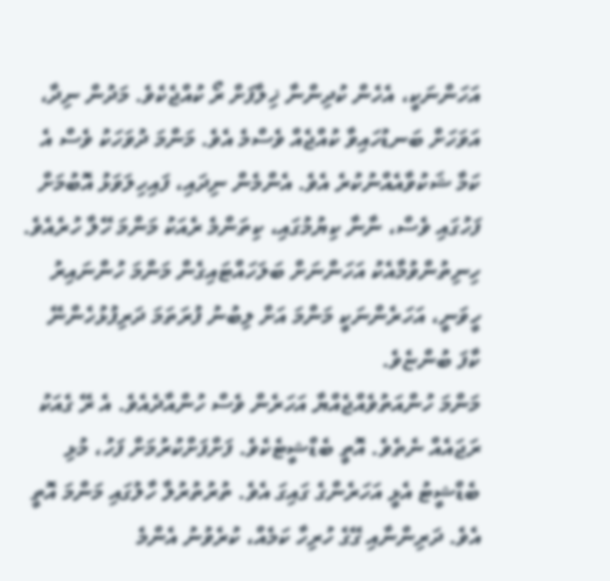އަހަންނަކީ، އެހެން ކުދިންނާ ޚިލާފަށް ރޯ ކުއްޖެކެވެ. މަދުން ނިދާ، އަވަހަށް ބަނޑުހައިވާ ކުއްޖެއް ވެސްމެ އެވެ. މަންމަ ދުވަހަކު ވެސް އެ ކަމާ ޝަކުވާއެއްނުކުރެ އެވެ. އެންމެން ނިދައި، ފައިހިލަވަޅު އޮބުމަށް ފަހުގައި ވެސް، ނާނާ ކިޔުމުގައި، ކިތަންމެ ރެއަކު މަންމަ ހޭލާ ހުރެއެވެ. ހިނިތުންވުމާއެކު އަހަންނަށް ބަލަހައްޓައިގެން މަންމަ ހުންނައިރު ހީވަނީ، އަހަރެންނަކީ މަންމަ އަށް ލިބުނު ފުރަތަމަ ދަރިފުޅުހެންނޭ ކާފަ ބުންޏެވެ.
މަންމަ ހުންއަތުވެއްޖެއްޔާ އަހަރެން ވެސް ހުންއާދެއެވެ. އެ ރޭ ގެއަކު ރަޖައެއް ނެތެވެ. އޮތީ ބެޑްޝީޓެކެވެ. ފަށްފަށްކުރުމަށް ފަހު، މުޅި ބެޑްޝީޓު އެޅީ އަހަރެންގެ ގައިގަ އެވެ. ތުރުތުރުލާ ހާލުގައި މަންމަ އޮތީ އެވެ. ދަރިންނާއި ގޭގެ ހުރިހާ ކަމެއް، ކުރެވުނު އެންމެ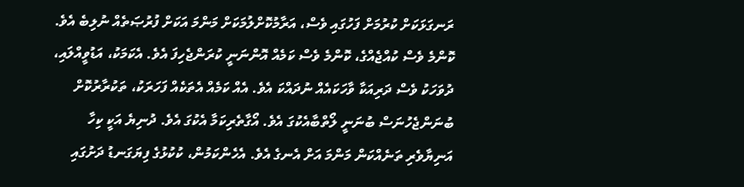ރަނގަޅަކަށް ކުރުމަށް ފަހުގައި ވެސް، އަރާމުކޮށްލުމަކަށް މަންމަ އަކަށް ފުރުޞަތެއް ނުލިބެ އެވެ. ކޮންމެ ވެސް ކުއްޖެއްގެ، ކޮންމެ ވެސް ކަމެއް އޮންނަނީ ކުރަންޖެހިފަ އެވެ. އެކަމަކު، އަޑުވީއްލައި، ދުވަހަކު ވެސް ދަރިއަކާ ވާހަކައެއް ނުދައްކަ އެވެ. އެއް ކަމެއް އެތަކެއް ފަހަރަކު، ތަކުރާރުކޮށް ބުނަންޖެހުނަސް ބުނަނީ ލޯތްބާއެކުގަ އެވެ. އޯގާތެރިކަމާ އެކުގަ އެވެ. ދުނިޔެ އަކީ ކިހާ އަނިޔާވެރި ތަނެއްކަން މަންމަ އަށް އެނގެ އެވެ. އެހެންކަމުން، ކުކުޅުގެ ފިޔަގަނޑު ދަށުގައި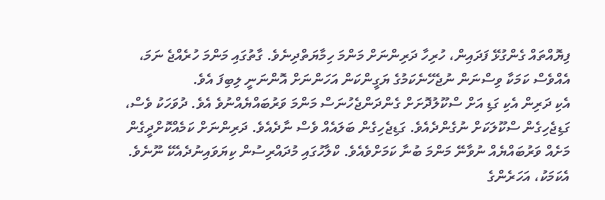ފިޔޮއްތައް ގެންގުޅޭ ފަދައިން، ހުރިހާ ދަރިންނަށް މަންމަ ހިމާޔަތްދިނެވެ. ގާތުގައި މަންމަ ހުރެއްޖެ ނަމަ، އެއްވެސް ކަމަކާ ވިސްނަން ނުޖެހޭނެކަމުގެ ޔަގީންކަން އަހަންނަށް އޮންނަނީ ލިބިފަ އެވެ.
އެކި ދަރިން އެކި ގަޑި އަށް ސްކޫލުދޮށަށް ގެންދަންޖެހުނަސް މަންމަ ވަރުބައްޔެއްނުވެ އެވެ. ދުވަހަކު ވެސް، ގަޑިޖެހިގެން ސްކޫލަކަށް ނުގެންދެއެވެ. ގަޑިޖެހިގެން ބަލައެއް ވެސް ނާދެއެވެ. ދަރިންނަށް ކަމެއްކޮށްދީގެން މަށެއް ވަރުބައްޔެއް ނުވާނޭ މަންމަ ބުނާ ކަމަށްވެއެވެ. ކްލާހުގައި މުދައްރިސުން ކިޔަވައިނުދެއެކޭ ނޫނެވެ. އެކަމަކު، އަހަރެންގެ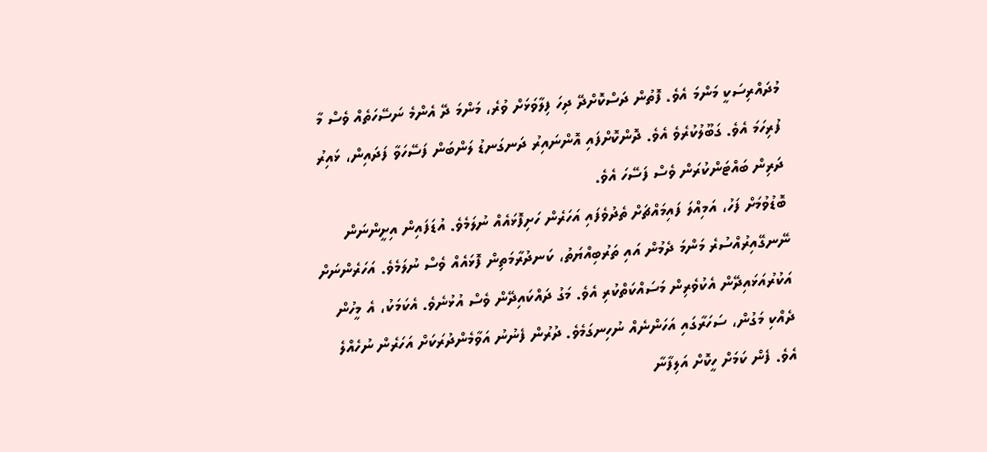މުދައްރިސަކީ މަންމަ އެވެ. ފޮތުން ދަސްކޮށްދޭ ދިހަ ފިލާވަޅަށް ވުރެ، މަންމަ ދޭ އެންމެ ނަސޭހަތެއް ވެސް މާ ފުރިހަމަ އެވެ. ގަބޫލުކުރެވެ އެވެ. ދޮންކޮށްފައި އޮންނައިރު ދަނގަނޑު ލަންބަން ފަސޭހަވާ ފަދައިން، ޅައިރު ދަރިން ބައްޓަންކުރަން ވެސް ފަސޭހަ އެވެ.
ބޮޑުވުމަށް ފަހު، އަމިއްލަ ފައިމައްޗަށް ތެދުވެފައި އަހަރެން ހަށިފޮޅައެއް ނުލަމެވެ. އުޑަފައިން އިށީންނަން ނޭނގޭއިރުއްސުރެ މަންމަ ދެމުން އައި ތަރުބިއްޔަތު، ކަނދުރާމަތިން ފޮޅައެއް ވެސް ނުލަމެވެ. އަހަރެންނަށް އަކުރުއަޅައިދޭން އެކުވެރިން މަސައްކަތްކުރި އެވެ. މަގު ދައްކައިދޭން ވެސް އުޅުނެވެ. އެކަމަކު، އެ މީހުން ދެއްކި މަގުން، ސަހަރާގައި އަހަންނެއް ނުހިނގަމެވެ. ދުރުން ފެނުނު އަވާމެންދުރަކަށް އަހަރެން ނުހެއްލެ އެވެ. ފެން ކަމަށް ހީކޮށް އަލިފާނާ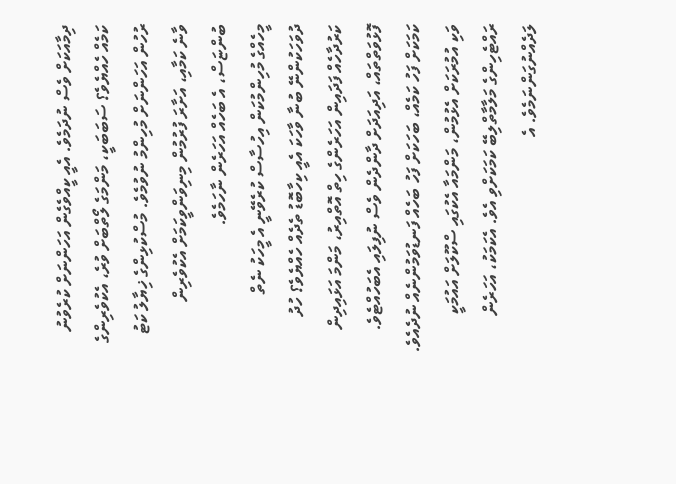ދިމާއަކަށް ވެސް ނުދަމެވެ. އެއީ ކީއްވެގެން އަހަންނަށް ކުރެވުނު ކަމެއް ހެއްޔެވެ؟ ސަބަބަކީ، މަންމަގެ ލޯތްބަށް ވުރެ، އެކުވެރިންގެ ރުހުން އަހަންނަށް މުހިންމު ނުވުމެވެ. މުސްކުޅިންގެ ޚިޔާލު ކަޓު ވާނެ ކަމާއި، އަށާރަ ފުރުމުން މިނިވަންވީކަމަށް އެކުވެރިން ބުންޏަސް، އެ ބަހެއް އަހަރެން ނާހަމެވެ.
މީހެއްގެ މުހިންމުކަން އިހުސާސް ކުރެވޭނީ އެ މީހަކު ނެތް ދުވަހަކުންނޭ ބުނާ ވާހަކަ އެއީ ކިހާބޮޑު ތެދެއް ހެއްޔެވެ؟ ހުދު ކަރުދާހެއް ފަދައިން އަހަރެންގެ ހިތް އޮތްއިރު، މަންމަ އަޅައިދިން ފޮޅުވަތްތައް، އަދިއަދަށް ދާންދެން ވެސް ނުފިލައި އެބަހުއްޓެވެ. ކަމަކަށް ފަހު ކަމެއް، ބަހަކަށް ފަހު ބަހެއް ފަނޑުވަމުންނެއް ނުދެއެވެ. ވަކި އުމުރަކަށް އެޅުމުން، މަންމައާ އެކުގައި ސްކޫލަށް އައުމަކީ ރައްޓެހިންގެ މަލާމާތްލިބޭ ކަމަކަށްވި އެވެ. އެކަމަކު، އަހަރެން ލަދެއްނުގަންނަމެވެ. އެ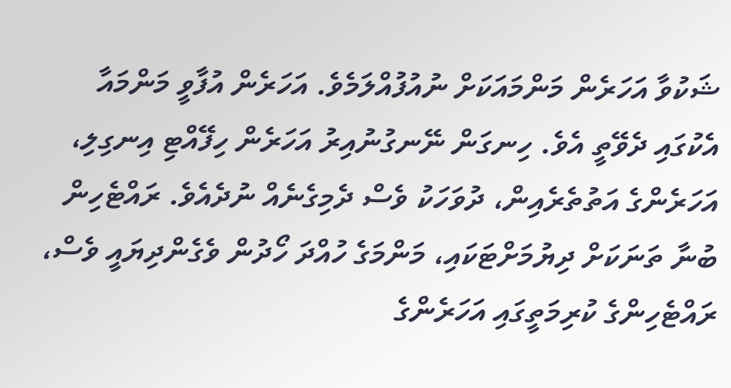ޝަކުވާ އަހަރެން މަންމައަކަށް ނުއުފުއްލަމެވެ. އަހަރެން އުފާވީ މަންމައާ އެކުގައި ދެވޭތީ އެވެ. ހިނގަން ނޭނގުނުއިރު އަހަރެން ހިފޭއްޓި އިނގިލި، އަހަރެންގެ އަތުތެރެއިން، ދުވަހަކު ވެސް ދެމިގެނެއް ނުދެއެވެ. ރައްޓެހިން ބުނާ ތަނަކަށް ދިޔުމަށްޓަކައި، މަންމަގެ ހުއްދަ ހޯދުން ވެގެންދިޔައީ ވެސް، ރައްޓެހިންގެ ކުރިމަތީގައި އަހަރެންގެ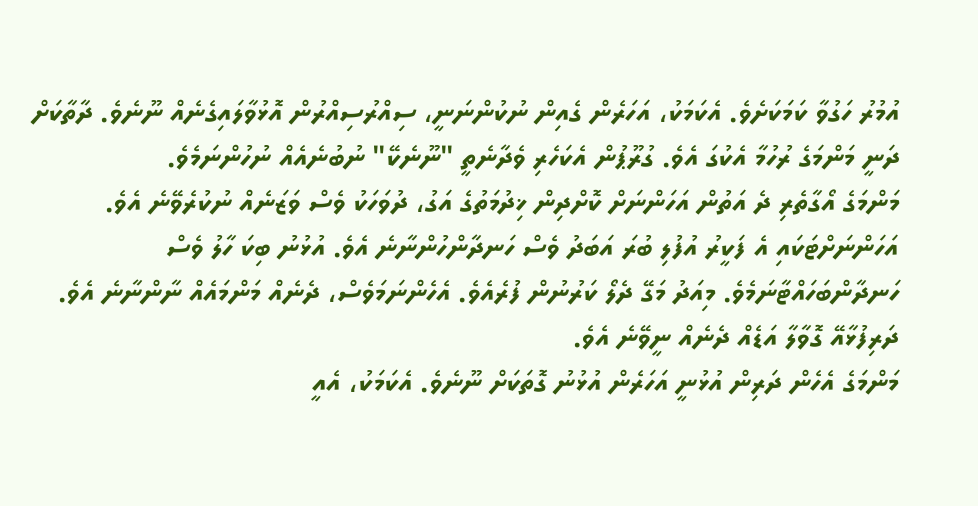އުމުރު ހަގުވާ ކަމަކަށެވެ. އެކަމަކު، އަހަރެން ގެއިން ނުކުންނަނީ، ސިއްރުސިއްރުން އޮޅުވާލައިގެނެއް ނޫނެވެ. ދާތާކަށް ދަނީ މަންމަގެ ރުހުމާ އެކުގަ އެވެ. ގުރޫޕުން އެކަހެރި ވެދާނެތީ "ނޫނެކޭ" ނުބުނެއެއް ނުހުންނަމެވެ.
މަންމަގެ އޯގާތެރި ދެ އަތުން އަހަންނަށް ކޮށްދިން ޚިދުމަތުގެ އަގު، ދުވަހަކު ވެސް ވަޒަނެއް ނުކުރެވޭނެ އެވެ. އަހަންނަށްޓަކައި އެ ފަކީރު އުފުލި ބުރަ އަބަދު ވެސް ހަނދާންހުންނާނެ އެވެ. އުޅުނު ބިކަ ހާލު ވެސް ހަނދާންބަހައްޓާނަމެވެ. މިއަދު މަގޭ ދެލޯ ކަރުނުން ފުރެއެވެ. އެހެންނަމަވެސް، ދެނެއް މަންމައެއް ނާންނާނެ އެވެ. ދަރިފުޅާއޭ ގޮވާލާ އަޑެއް ދެނެއް ނީވޭނެ އެވެ.
މަންމަގެ އެހެން ދަރިން އުޅުނީ އަހަރެން އުޅުނު ގޮތަކަށް ނޫނެވެ. އެކަމަކު، އެއީ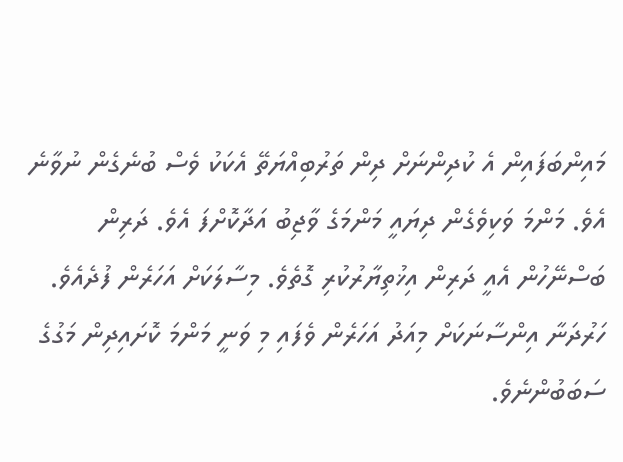މައިންބަފައިން އެ ކުދިންނަށް ދިން ތަރުބިއްޔަތޭ އެކަކު ވެސް ބުނެގެން ނުވާނެ އެވެ. މަންމަ ވަކިވެގެން ދިޔައީ މަންމަގެ ވާޖިބު އަދާކޮށްފަ އެވެ. ދަރިން ބަސްނޭހުން އެއީ ދަރިން އިޚުތިޔާރުކުރި ގޮތެވެ. މިސާލަކަށް އަހަރެން ފުދެއެވެ. ހަރުދަނާ އިންސާނަކަށް މިއަދު އަހަރެން ވެފައި މި ވަނީ މަންމަ ކޮށައިދިން މަގުގެ ސަބަބުންނެވެ.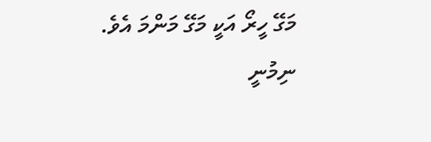މަގޭ ހީރޯ އަކީ މަގޭ މަންމަ އެވެ.
ނިމުނީ